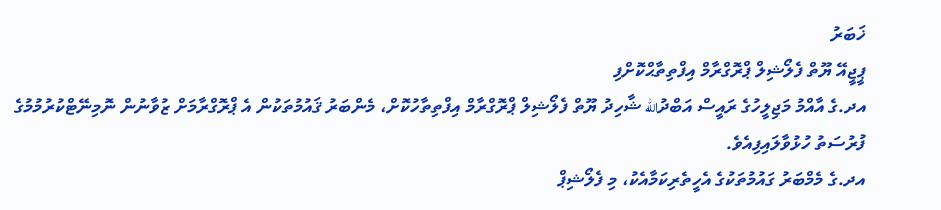ޚަބަރު
ޕީޖީއޭ ޔޫތް ފެލޯޝިލް ޕްރޮގްރާމް އިފްތިތާޙްކޮށްފި
އދ.ގެ އާއްމު މަޖިލީހުގެ ރައީސް އަބްދުالله ޝާހިދު ޔޫތް ފެލޯޝިލް ޕްރޮގްރާމް އިފްތިތާހުކޮށް، މެންބަރު ޤައުމުތަކުން އެ ޕްރޮގްރާމަށް ޒުވާނުން ނޮމިނޭޓްކުރުމުމުގެ ފުރުސަތު ހުޅުވާލައިފިއެވެ.
އދ.ގެ މެމްބަރު ގައުމުތަކުގެ އެހީތެރިކަމާއެކު، މި ފެލޯޝިޕް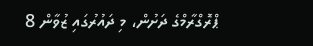ޕްރޮގްރާމްގެ ދަށުން، މި ދައުރުގައި ޒުވާން 8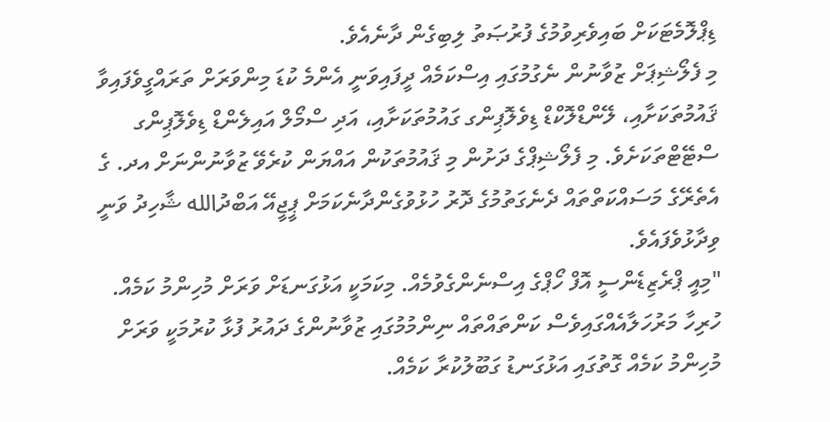ޑިޕްލޮމެޓަކަށް ބައިވެރިވުމުގެ ފުރުޞަތު ލިބިގެން ދާނެއެވެ.
މި ފެލޯޝިޕަށް ޒުވާނުން ނެގުމުގައި އިސްކަމެއް ދީފައިވަނީ އެންމެ ކުޑަ މިންވަރަށް ތަރައްގީވެފައިވާ ޤައުމުތަކަށާއި، ލޭންޑްލޮކްޑް ޑިވެލޮޕިންގ ގައުމުތަކަށާއި، އަދި ސްމޯލް އައިލެންޑް ޑިވެލޮޕިންގ ސްޓޭޓްތަކަށެވެ. މި ފެލޯޝިޕްގެ ދަށުން މި ޤައުމުތަކުން އައްޔަން ކުރެވޭ ޒުވާނުންނަށް އދ. ގެ އެތެރޭގެ މަސައްކަތްތައް ދެނެގަތުމުގެ ދޮރު ހުޅުވުގެންދާނެކަމަށް ޕީޖީއޭ އަބްދުالله ޝާހިދު ވަނީ ވިދާޅުވެފައެވެ.
"މިއީ ޕްރެޒިޑެންސީ އޮފް ހޯޕްގެ އިސްނެންގެވުމެއް. މިކަމަކީ އަޅުގަނޑަށް ވަރަށް މުހިންމު ކަމެއް. ހުރިހާ މަރުހަލާއެއްގައިވެސް ކަންތައްތައް ނިންމުމުގައި ޒުވާނުންގެ ދައުރު ފުޅާ ކުރުމަކީ ވަރަށް މުހިންމު ކަމެއް ގޮތުގައި އަޅުގަނޑު ގަބޫލުކުރާ ކަމެއް.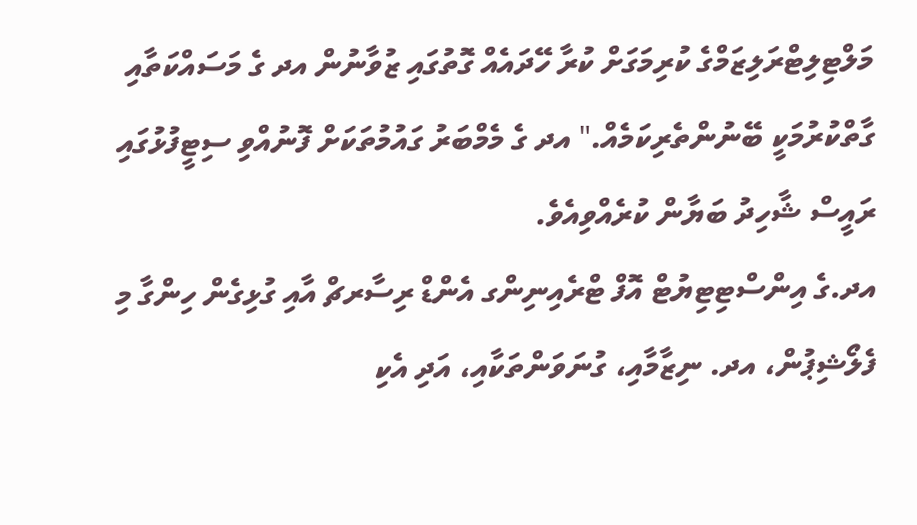މަލްޓިލިޓްރަލިޒަމްގެ ކުރިމަގަށް ކުރާ ހޭދައެއް ގޮތުގައި ޒުވާނުން އދ ގެ މަސައްކަތާއި ގާތްކުރުމަކީ ބޭނުންތެރިކަމެއް." އދ ގެ މެމްބަރު ގައުމުތަކަށް ފޮނުއްވި ސިޓީފުޅުގައި ރައީސް ޝާހިދު ބަޔާން ކުރެއްވިއެވެ.
އދ.ގެ އިންސްޓިޓިޔުޓް އޮފް ޓްރެއިނިންގ އެންޑް ރިސާރޗް އާއި ގުޅިގެން ހިންގާ މި ފެލޯޝިޕުން، އދ. ނިޒާމާއި، ގުނަވަންތަކާއި، އަދި އެކި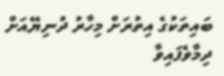ބައިތަކުގެ އިތުރަށް މިހާރު ދުނިޔޭއަށް ދިމާވެފައިވާ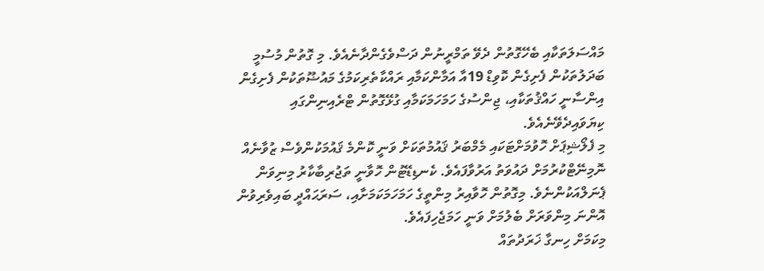މައްސަލަތަކާއި ބެހޭގޮތުން ދެވޭ ތަމްރީނުން ދަސްވެގެންދާނެއެވެ. މި ގޮތުން މުސުމީ ބަދަލުތަކުން ފެށިގެން ކޮވިޑް 19އާ އަމާންކަމާއި ރައްކާތެރިކަމުގެ މައުޟޫތަކުން ފެށިގެން އިންސާނީ ހައްޤުތަކާއި، ޖިންސުގެ ހަމަހަމަކަމާއި ގުޅޭގޮތުން ޓްރެއިނިންގައި ކިޔަވައިދެވޭނެއެވެ.
މި ފެލޯޝިޕަށް ހޮވުމަށްޓަކައި މެމްބަރު ޤައުމުތަކަށް ވަނީ ކޮންމެ ޤައުމަކުންވެސް ޒުވާނެއް ނޮމިނޭޓްކުރުމަށް ދައުވަތު އަރުވާފައެވެ. ކެނޑިޑޭޓުން ހޮވާނީ ތަޖުރިބާކާރު މިނިވަން ޕެނަލްއަކުންނެވެ. މިގޮތުން ހޮވާއިރު މިންތީގެ ހަމަހަމަކަމަށާއި، ސަރަޙައްދީ ބައިވެރިވުން އޮންނަ މިންވަރަށް ބެލުމަށް ވަނީ ހަމަޖެހިފައެވެ.
މިކަމަށް ހިނގާ ޚަރަދުތައް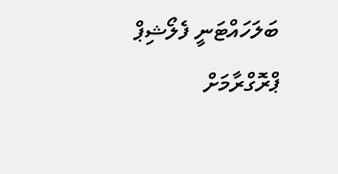ބަލަހައްޓަނީ ފެލޯޝިޕް ޕްރޮގްރާމަށް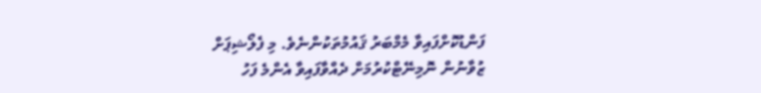ފަންޑުކޮށްފައިވާ މެމްބަރު ޤައުމުތަކުންނެވެ. މި ފެލޯޝިޕަށް ޒުވާނުން ނޮމިނޭޓްކުރުމަށް ދެއްވާފައިވާ އެންމެ ފަހު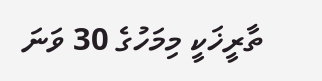ތާރީޚަކީ މިމަހުގެ 30 ވަނަ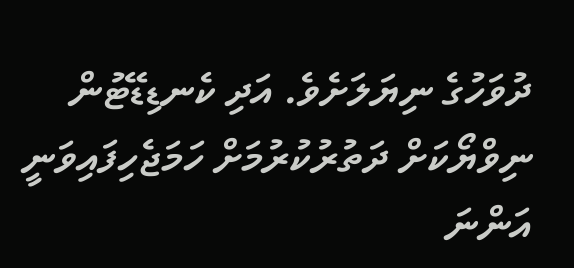ދުވަހުގެ ނިޔަލަށެވެ. އަދި ކެނޑިޑޭޓުން ނިވްޔޯކަށް ދަތުރުކުރުމަށް ހަމަޖެހިފައިވަނީ އަންނަ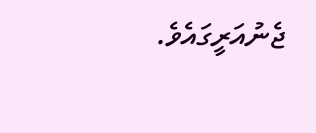ޖެނުއަރީގައެވެ.